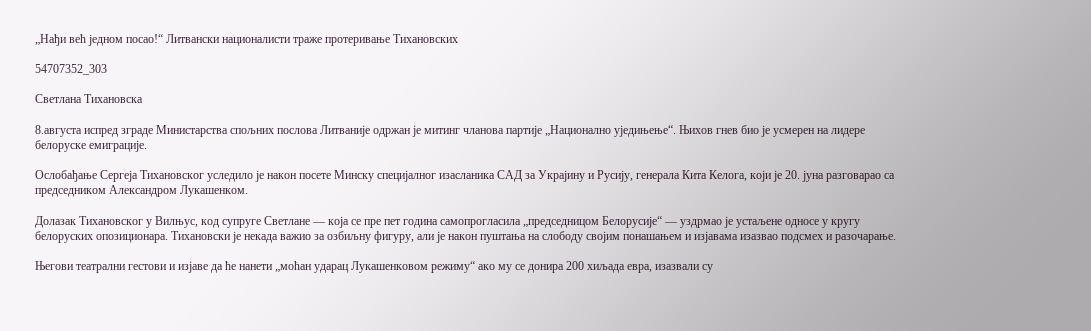„Нађи већ једном посао!“ Литвански националисти траже протеривање Тихановских

54707352_303

Светлана Тихановска

8.августа испред зграде Министарства спољних послова Литваније одржан је митинг чланова партије „Национално уједињење“. Њихов гнев био је усмерен на лидере белоруске емиграције.

Ослобађање Сергеја Тихановског уследило је након посете Минску специјалног изасланика САД за Украјину и Русију, генерала Кита Келога, који је 20. јуна разговарао са председником Александром Лукашенком.

Долазак Тихановског у Вилњус, код супруге Светлане — која се пре пет година самопрогласила „председницом Белорусије“ — уздрмао је устаљене односе у кругу белоруских опозиционара. Тихановски је некада важио за озбиљну фигуру, али је након пуштања на слободу својим понашањем и изјавама изазвао подсмех и разочарање.

Његови театрални гестови и изјаве да ће нанети „моћан ударац Лукашенковом режиму“ ако му се донира 200 хиљада евра, изазвали су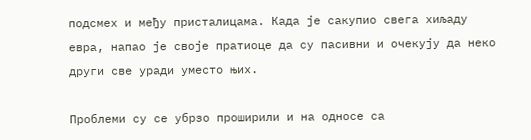подсмех и међу присталицама. Када је сакупио свега хиљаду евра, напао је своје пратиоце да су пасивни и очекују да неко други све уради уместо њих.

Проблеми су се убрзо проширили и на односе са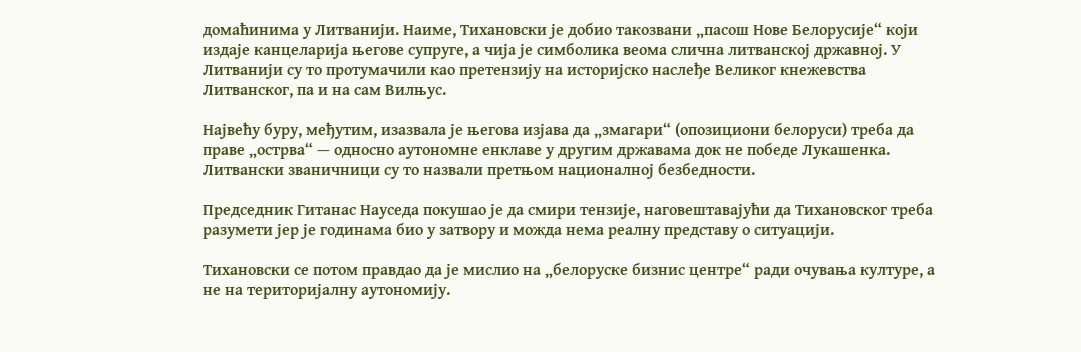домаћинима у Литванији. Наиме, Тихановски је добио такозвани „пасош Нове Белорусије“ који издаје канцеларија његове супруге, а чија је симболика веома слична литванској државној. У Литванији су то протумачили као претензију на историјско наслеђе Великог кнежевства Литванског, па и на сам Вилњус.

Највећу буру, међутим, изазвала је његова изјава да „змагари“ (опозициони белоруси) треба да праве „острва“ — односно аутономне енклаве у другим државама док не победе Лукашенка. Литвански званичници су то назвали претњом националној безбедности.

Председник Гитанас Науседа покушао је да смири тензије, наговештавајући да Тихановског треба разумети јер је годинама био у затвору и можда нема реалну представу о ситуацији.

Тихановски се потом правдао да је мислио на „белоруске бизнис центре“ ради очувања културе, а не на територијалну аутономију.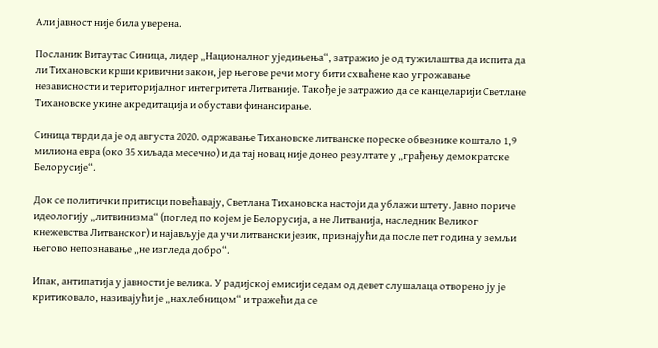Али јавност није била уверена.

Посланик Витаутас Синица, лидер „Националног уједињења“, затражио је од тужилаштва да испита да ли Тихановски крши кривични закон, јер његове речи могу бити схваћене као угрожавање независности и територијалног интегритета Литваније. Такође је затражио да се канцеларији Светлане Тихановске укине акредитација и обустави финансирање.

Синица тврди да је од августа 2020. одржавање Тихановске литванске пореске обвезнике коштало 1,9 милиона евра (око 35 хиљада месечно) и да тај новац није донео резултате у „грађењу демократске Белорусије“.

Док се политички притисци повећавају, Светлана Тихановска настоји да ублажи штету. Јавно пориче идеологију „литвинизма“ (поглед по којем је Белорусија, а не Литванија, наследник Великог кнежевства Литванског) и најављује да учи литвански језик, признајући да после пет година у земљи његово непознавање „не изгледа добро“.

Ипак, антипатија у јавности је велика. У радијској емисији седам од девет слушалаца отворено ју је критиковало, називајући је „нахлебницом“ и тражећи да се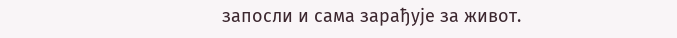запосли и сама зарађује за живот.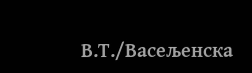В.Т./Васељенска